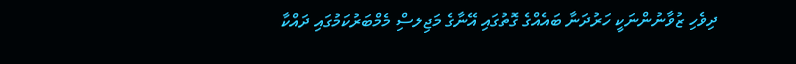ދިވެހި ޒުވާނުންނަކީ ހަރުދަނާ ބައެއްގެ ގޮތުގައި އޭނާގެ މަޖިލސިް މެމްބަރުކަމުގައި ދައްކާ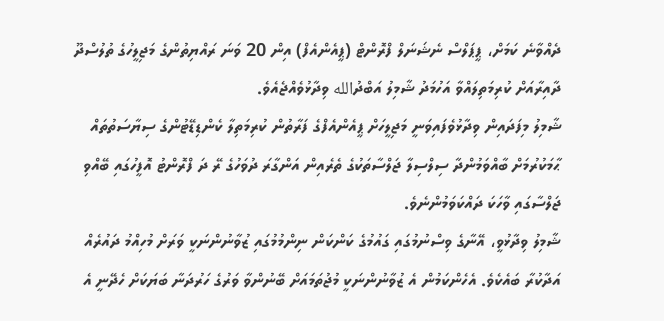ދެއްވާނެ ކަމަށް، ޕީޕަލްސް ނެޝަނަލް ފްރޮންޓް (ޕީއެންއެފް) އިން 20 ވަނަ ރައްޔިތުންގެ މަޖިލީހުގެ ތުލުސްދޫ ދާއިރާއަށް ކުރިމަތިލައްވާ އަހުމަދު ޝާމިލު އަބްދުالله ވިދާޅުވެއްޖެއެވެ.
ޝާމިލު މިފަދައިން ވިދާޅުވެފައިވަނީ މަޖިލީހަށް ޕީއެންއެފްގެ ފަރާތުން ކުރިމަތިލާ ކެންޑިޑޭޓުންގެ ސިޔާސަތުތައް ޙާމަކުރުމަށް ބާއްވަމުންދާ ސިލްސިލާ ޖަލްސާތަކުގެ ތެރެއިން އަންގާރަ ދުވަހުގެ ރޭ ދަ ފްރޮންޓު އޮފީހުގައި ބޭއްވި ޖަލްސާގައި ވާހަކަ ދައްކަވަމުންނެވެ.
ޝާމިލު ވިދާޅުވީ، އޭނާގެ ވިސްނުމުގައި ގައުމުގެ ކަންކަން ނިންމުމުގައި ޒުވާނުންނަކީ ވަރަށް މުހިއްމު ދައުރެއް އަދާކުރާ ބައެކެވެ. އެހެންކަމުން އެ ޒުވާނުންނަކީ މުޖުތަމައަށް ބޭނުންވާ ވަރުގެ ހަރުދަނާ ބަޔަކަށް ހެދޭނީ އެ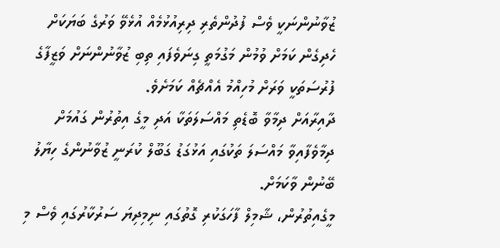ޒުވާނުންނަކީ ވެސް ފުދުންތެރި ދިރިއުޅުމެއް އުޅެވޭ ވަރުގެ ބަޔަކަށް ހެދިގެން ކަމަށް ވުމުން މަގުމަތީ ގިނަވެފައި ތިބި ޒުވާނުންނަށް ވަޒީފާގެ ފުރުސަތަކީ ވަރަށް މުހިއްމު އެއްޗެއް ކަމަށެވެ.
ދާއިރާއަށް ދިމާވާ ބޮޑެތި މައްސަލަތަކާ އަދި މީގެ އިތުރުން ގައުމަށް ދިމާވެފާއިވާ މައްސަލަ ތަކުގައި އަޅުގަޑު ގަބޫލް ކުރަނީ ޒުވާނުންގެ ހިޔާލު ބޭނުން ވާކަމަށް.
މީގެއިތުރުން، ޝާމިލް ފާހަގަކުރި ގޮތުގައި ނިމިދިޔަ ސަރުކާރުގައި ވެސް މި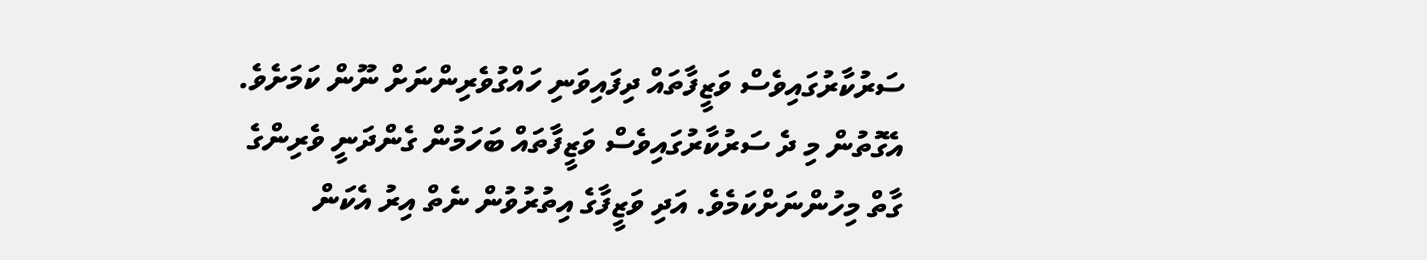ސަރުކާރުގައިވެސް ވަޒީފާތައް ދިފައިވަނި ހައްގުވެރިންނަށް ނޫން ކަމަށެވެ. އެގޮތުން މި ދެ ސަރުކާރުގައިވެސް ވަޒީފާތައް ބަހަމުން ގެންދަނީ ވެރިންގެ ގާތް މިހުންނަށްކަމެވެ. އަދި ވަޒީފާގެ އިތުރުވުން ނެތް އިރު އެކަން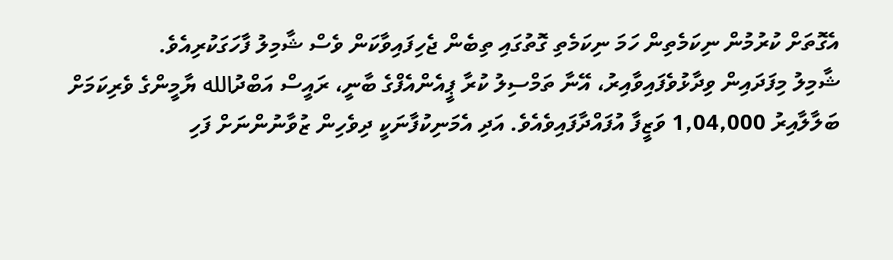އެގޮތަށް ކުރުމުން ނިކަމެތިން ހަމަ ނިކަމެތި ގޮތުގައި ތިބެން ޖެހިފައިވާކަން ވެސް ޝާމިލު ފާހަގަކުރިއެވެ.
ޝާމިލު މިފަދައިން ވިދާޅުވެފައިވާއިރު، އޭނާ ތަމްސިލު ކުރާ ޕީއެންއެފްގެ ބާނީ، ރައީސް އަބްދުالله ޔާމީންގެ ވެރިކަމަށް ބަލާލާއިރު 1,04,000 ވަޒީފާ އުފައްދާފައިވެއެވެ. އަދި އެމަނިކުފާނަކީ ދިވެހިން ޒުވާނުންނަށް ފަހި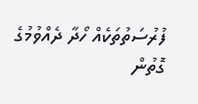ފުރުސަތުތަކެއް ހޯދާ ދެއްވުމުގެ ގޮތުން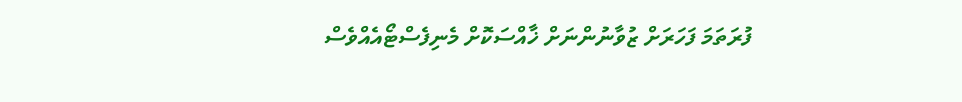ފުރަތަމަ ފަހަރަށް ޒުވާނުންނަށް ޚާއްސަކޮށް މެނިފެސްޓޯއެއްވެސް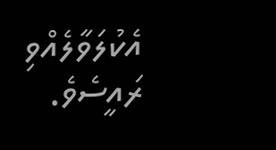އެކުލަވާލެއްވި ރައީސެވެ.